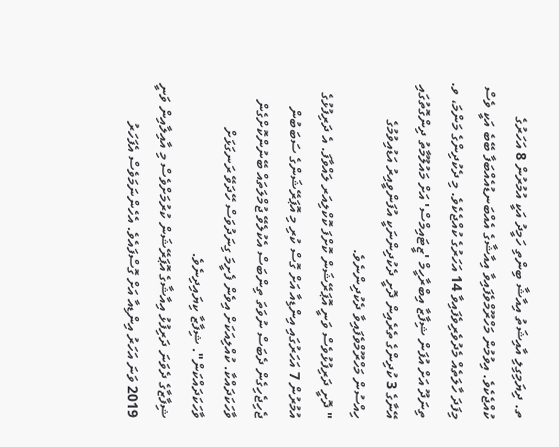ތ. ދިޔަމިގިލި އާއިޝަތު އިއާޝާ ބިންތި ހަމީދު އަކީ އުމުރުން 8 އަހަރުގެ ކުއްޖެކެވެ. އިވުމުން މަހްރޫމްވެފައިވާ އިއާޝާގެ އެއްބަނޑުއެއްބަފާ ބޭބެ އަކީ ވެސް މިފަދަ ހާލަތެއް މެދުވެރިވެފައިވާ 14 އަހަރުގެ ކުއްޖެކެވެ. މި ދެކުދިންގެ މަންމަ، ވ. ތިނަދޫ އަށް އުފަން ޝިފާޒާ އިބްރާހީމް 'ޒީޓައިމްސް' އަށް މައުލޫމާތު ދިންގޮތުގައި އޭނާގެ 3 ކުދިންގެ ތެރެއިން ދޮށީ ދެކުދިންނަކީ އުފަންވީއިރު އަޑުއިވުމުގެ ހިއްސުން މަހްރޫމްވެފައިވާ ދެކުދިންނެވެ.
" ދޮށީ ދަރިފުޅުވެސް ވަނީ އޮޕަރޭޝަން ކޮށްފަ ކޮކްލިއަރ ލައްވާފަ. އެ ދަރިފުޅުގެ އުމުރުން 7 އަހަރުގައި އިންޑިއާ އަށް ގޮސް ކުރި މި އޮޕަރޭޝަންގެ ސަބަބުން ޖެހިޖެހިގެން ދެބަސް ނުވަތަ ތިންބަސް އެކުލެވޭ ޖުމްލަތައް ބޭނުންކޮށްގެން ވާހަކަދައްކާ. ކުއްލިއަކަށް އިވެން ފެށީމަ ގިނަދުވަސް ހޭދަވޭ ރަނގަޅަށް ވާހަކަދައްކަން". ޝިފާޒާ ކިޔައިދިނެވެ.
ޝިފާޒާގެ ދެވަނަ ދަރިފުޅު އިއާޝާގެ އޮޕަރޭޝަން ކުރުމަށްވެސް މި އާއިލާއިން ވަނީ 2019 ވަނަ އަހަރު އިންޑިއާ އަށް ގޮސްފައެވެ. އެހެންނަމަވެސް އެފަހަރު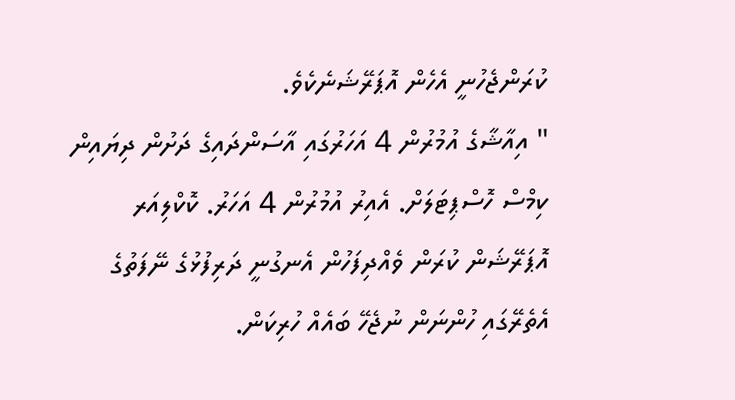ކުރަންޖެހުނީ އެހެން އޮޕަރޭޝަނެކެވެ.
" އިއާޝާގެ އުމުރުން 4 އަހަރުގައި އާސަންދައިގެ ދަށުން ދިޔައިން ކިމްސް ހޮސްޕިޓަލަށް. އެއިރު އުމުރުން 4 އަހަރު. ކޮކްލިއަރ އޮޕަރޭޝަން ކުރަން ވެއްދިފަހުން އެނގުނީ ދަރިފުޅުގެ ނޭފަތުގެ އެތެރޭގައި ހުންނަން ނުޖެހޭ ބައެއް ހުރިކަން.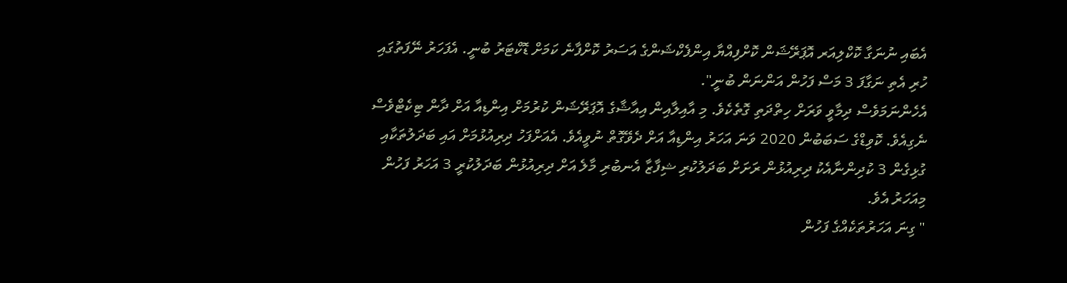އެބައި ނުނަގާ ކޮކްލިއަރ އޮޕަރޭޝަން ކޮށްފިއްޔާ އިންފެކްޝަންގެ އަސަރު ކޮށްފާނެ ކަމަށް ޑޮކްޓަރު ބުނީ. އެފަހަރު ނޭފަތުގައި ހުރި އެތި ނަގާފަ 3 މަސް ފަހުން އަންނަން ބުނީ".
އެހެންނަމަވެސް ދިމާވީ ވަރަށް ހިތްދަތި ގޮތެކެވެ. މި އާއިލާއިން އިއާޝާގެ އޮޕަރޭޝަން ކުރުމަށް އިންޑިއާ އަށް ދާން ޓިކެޓްވެސް ނެގިއެވެ. ކޮވިޑްގެ ސަބަބުން 2020 ވަނަ އަހަރު އިންޑިއާ އަށް ދެވޭގޮތް ނުވީއެވެ. އެއަށްފަހު ދިރިއުޅުމަށް އައި ބަދަލުތަކާއި ގުޅިގެން 3 ކުދިންނާއެކު ދިރިއުޅުން ރަށަށް ބަދަލުކުރި ޝިފާޒާ އެނބުރި މާލެ އަށް ދިރިއުޅުން ބަދަލުކުރީ 3 އަހަރު ފަހުން މިއަހަރު އެވެ.
" ގިނަ އަހަރުތަކެއްގެ ފަހުން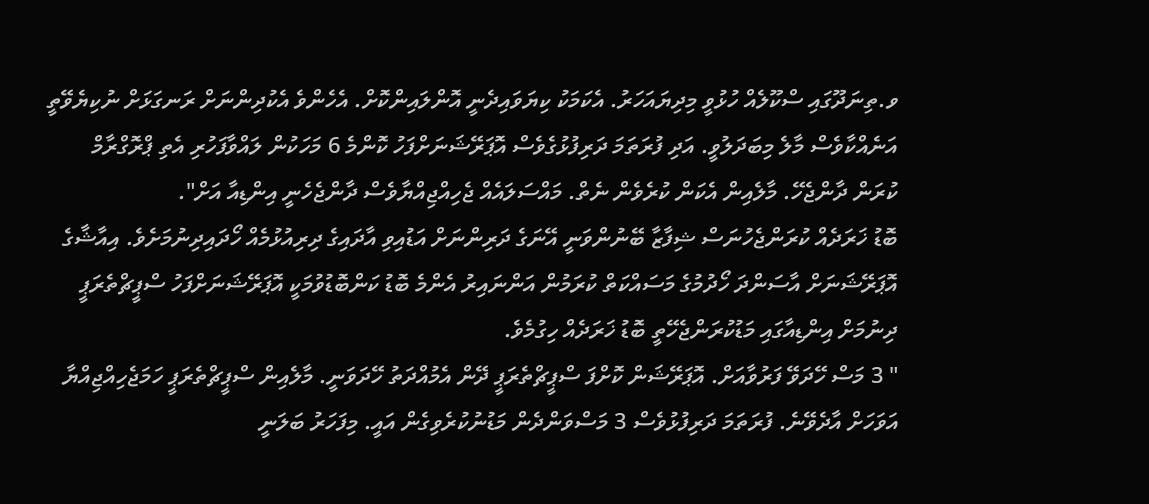ވ.ތިނަދޫގައި ސްކޫލެއް ހުޅުވީ މިދިޔައަހަރު. އެކަމަކު ކިޔަވައިދެނީ އޮންލައިންކޮށް. އެހެންވެ އެކުދިންނަށް ރަނގަޅަށް ނުކިޔެވޭތީ އަނެއްކާވެސް މާލެ މިބަދަލުވީ. އަދި ފުރަތަމަ ދަރިފުޅުގެވެސް އޮޕަރޭޝަނަށްފަހު ކޮންމެ 6 މަހަކުން ލައްވާފަހުރި އެތި ޕްރޮގްރާމް ކުރަން ދާންޖެހޭ. މާލެއިން އެކަން ކުރެވެން ނެތް. މައްސަލައެއް ޖެހިއްޖިއްޔާވެސް ދާންޖެހެނީ އިންޑިއާ އަށް".
ބޮޑު ޚަރަދެއް ކުރަންޖެހުނަސް ޝިފާޒާ ބޭނުންވަނީ އޭނަގެ ދަރިންނަށް އަޑުއިވި އާދައިގެ ދިރިއުޅުމެއް ހޯދައިދިނުމަށެވެ. އިއާޝާގެ އޮޕަރޭޝަނަށް އާސަންދަ ހޯދުމުގެ މަސައްކަތް ކުރަމުން އަންނައިރު އެންމެ ބޮޑު ކަންބޮޑުވުމަކީ އޮޕަރޭޝަނަށްފަހު ސްޕީޗްތެރަޕީ ދިނުމަށް އިންޑިއާގައި މަޑުކުރަންޖެހޭތީ ބޮޑު ޚަރަދެއް ހިގުމެވެ.
" 3 މަސް ހޭދަވޭ ފަރުވާއަށް. އޮޕަރޭޝަން ކޮށްފަ ސްޕީޗްތެރަޕީ ދޭން އެމުއްދަތު ހޭދަވަނީ. މާލެއިން ސްޕީޗްތެރަޕީ ހަމަޖެހިއްޖިއްޔާ އަވަހަށް އާދެވޭނެ. ފުރަތަމަ ދަރިފުޅުވެސް 3 މަސްވަންދެން މަޑުނުކުރެވިގެން އައީ. މިފަހަރު ބަލަނީ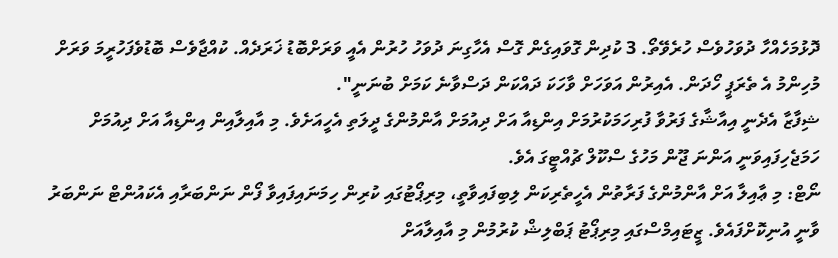ދޮޅުމަހެއްހާ ދުވަހުވެސް ހުރެވޭތޯ. 3 ކުދިން ގޮވައިގެން ގޮސް އެހާގިނަ ދުވަހު ހުރުން އެއީ ވަރަށްބޮޑު ޚަރަދެއް. ކުއްޖާވެސް ބޮޑުވެފަހުރީމަ ވަރަށް މުހިންމު އެ ތެރަޕީ ހޯދަން. އެއިރުން އަވަހަށް ވާހަކަ ދައްކަން ދަސްވާނެ ކަމަށް ބުނަނީ".
ޝިފާޒާ އެދެނީ އިއާޝާގެ ފަރުވާ ފުރިހަމަކުރުމަށް އިންޑިއާ އަށް ދިއުމަށް އާންމުންގެ ދީލަތި އެހީއަށެވެ. މި އާއިލާއިން އިންޑިއާ އަށް ދިއުމަށް ހަމަޖެހިފައިވަނީ އަންނަ ޖޫން މަހުގެ ސްކޫލް ޗުއްޓީގަ އެވެ.
ނޯޓް: މި ޢާއިލާ އަށް އާންމުންގެ ފަރާތުން އެހީތެރިކަން ލިބިފައިވާތީ، މިރިޕޯޓުގައި ކުރިން ހިމަނައިފައިވާ ފޯން ނަންބަރާއި އެކައުންޓް ނަންބަރު ވާނީ އުނިކޮށްފައެވެ. ޒީޓައިމްސްގައި މިރިޕޯޓު ޕަބްލިޝް ކުރުމުން މި އާއިލާއަށް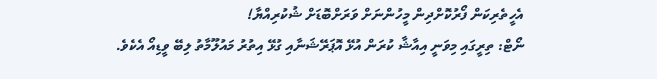އެހީތެރިކަން ފޯރުކޮށްދިން މީހުންނަށް ވަރަށްބޮޑަށް ޝުކުރިއްޔާ!
ނޯޓް: ތިރީގައި މިވަނީ އިއާޝާ ކުރަން އުޅޭ އޮޕަރޭޝަނާއި ގުޅޭ އިތުރު މައުލޫމާތު ލިބޭ ވީޑިއޯ އެކެވެ.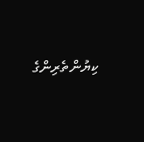ކިޔުންތެރިންގެ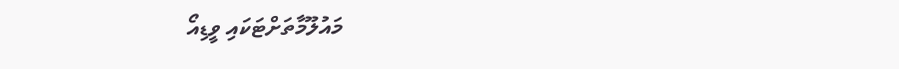މައުލޫމާތަށްޓަކައި ވީޑިއޯ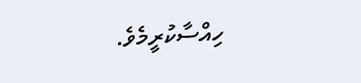ހިއްސާކުރީމެވެ.